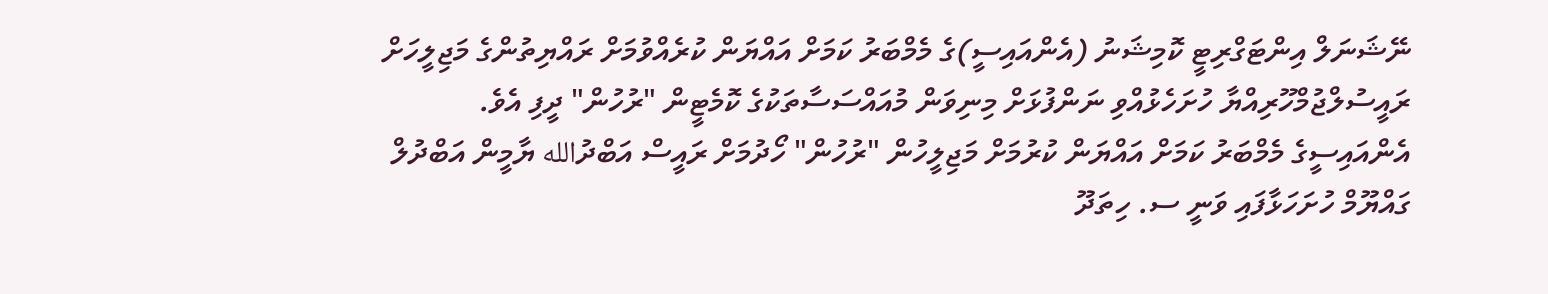ނޭޝަނަލް އިންޓަގްރިޓީ ކޮމިޝަނު (އެންއައިސީ)ގެ މެމްބަރު ކަމަށް އައްޔަން ކުރެއްވުމަށް ރައްޔިތުންގެ މަޖިލީހަށް ރައީސުލްޖުމްހޫރިއްޔާ ހުށަހެޅުއްވި ނަންފުޅަށް މިނިވަން މުއައްސަސާތަކުގެ ކޮމެޓީން "ރުހުން" ދީފި އެވެ.
އެންއައިސީގެ މެމްބަރު ކަމަށް އައްޔަން ކުރުމަށް މަޖިލީހުން "ރުހުން" ހޯދުމަށް ރައީސް އަބްދުالله ޔާމީން އަބްދުލް ގައްޔޫމް ހުށަހަޅާފައި ވަނީ ސ. ހިތަދޫ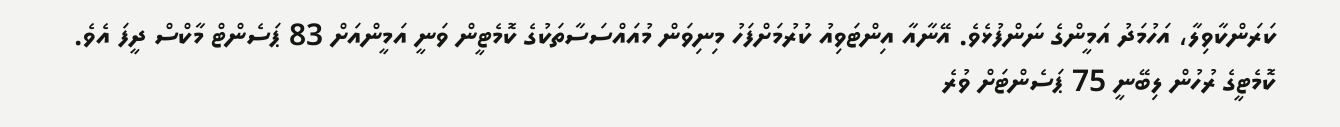ކަރަންކާވިލާ، އަހުމަދު އަމީންގެ ނަންފުޅެވެ. އޭނާއާ އިންޓަވިއު ކުރުމަށްފަހު މިނިވަން މުއައްސަސާތަކުގެ ކޮމެޓީން ވަނީ އަމީންއަށް 83 ޕަސެންޓް މާކްސް ދީފަ އެވެ. ކޮމެޓީގެ ރުހުން ލިބޭނީ 75 ޕަސެންޓަށް ވުރެ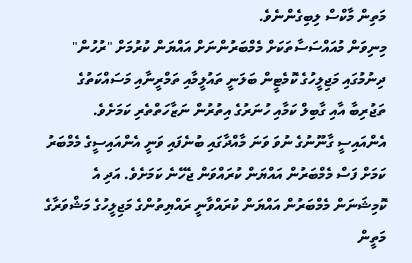މަތިން މާކްސް ލިބިގެންނެވެ.
މިނިވަން މުއައްސަސާތަކަށް މެމްބަރުންނަށް އައްޔަން ކުރުމަށް "ރުހުން" ދިނުމުގައި މަޖިލީހުގެ ކޮމެޓީން ބަލަނީ ތައުލީމާއި ތަމްރީނާއި މަސައްކަތުގެ ތަޖުރިބާ އާއި ގާބިލް ކަމާއި ހުނަރުގެ އިތުރުން ނަޒާހަތްތެރި ކަމަށެވެ.
އެންއައިސީ ގާނޫނުގެ ނުވަ ވަނަ މާއްދާގައި ބުނެފައި ވަނީ އެންއައިސީގެ މެމްބަރު ކަމަށް ފަސް މެމްބަރުން އައްޔަން ކުރައްވަން ޖެހޭނެ ކަމަށެވެ. އަދި އެ ކޮމިޝަނަން މެމްބަރުން އައްޔަން ކުރައްވާނީ ރައްޔިތުންގެ މަޖިލީހުގެ މަޝްވަރާގެ މަތީން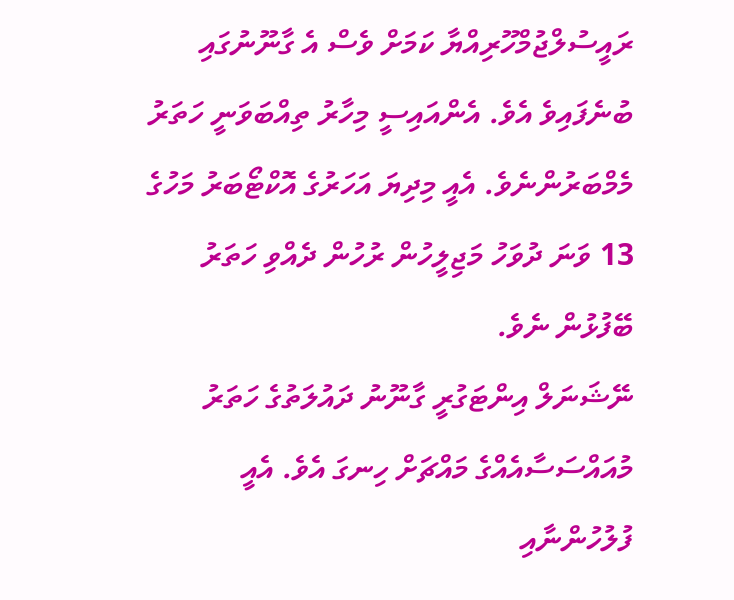ރައީސުލްޖުމްހޫރިއްޔާ ކަމަށް ވެސް އެ ގާނޫނުގައި ބުނެފައިވެ އެވެ. އެންއައިސީ މިހާރު ތިއްބަވަނީ ހަތަރު މެމްބަރުންނެވެ. އެއީ މިދިޔަ އަހަރުގެ އޮކްޓޯބަރު މަހުގެ 13 ވަނަ ދުވަހު މަޖިލީހުން ރުހުން ދެއްވި ހަތަރު ބޭފުޅުން ނެވެ.
ނޭޝަނަލް އިންޓަގުރީ ގާނޫނު ދައުލަތުގެ ހަތަރު މުއައްސަސާއެއްގެ މައްޗަށް ހިނގަ އެވެ. އެއީ ފުލުހުންނާއި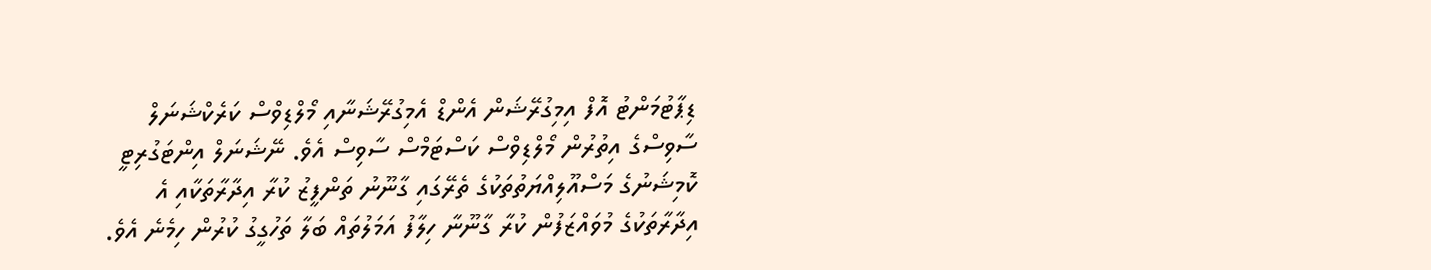ޑިޕާޓުމަންޓު އޮފް އިމިގުރޭޝަން އެންޑް އެމިގުރޭޝަނާއި މޯލްޑިވްސް ކަރެކްޝަނަލް ސާވިސްގެ އިތުރުން މޯލްޑިވްސް ކަސްޓަމްސް ސާވިސް އެވެ. ނޭޝަނަލް އިންޓަގުރިޓީ ކޮމިޝަނުގެ މަސްއޫލިއްޔަތުތަކުގެ ތެރޭގައި ގާނޫނު ތަންފީޒު ކުރާ އިދާރާތަކާއި އެ އިދާރާތަކުގެ މުވައްޒަފުން ކުރާ ގާނޫނާ ހިލާފު އަމަލުތައް ބަލާ ތަހުގީގު ކުރުން ހިމެނެ އެވެ.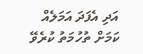އަދި އެފަދަ އަމަލެއް ކަމަށް ތުހުމަތު ކުރެވޭ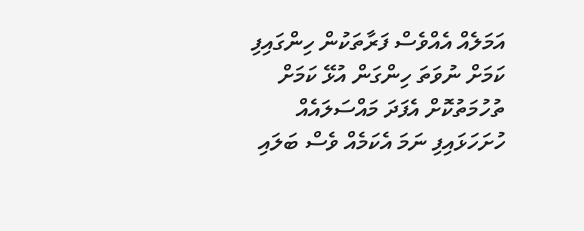އަމަލެއް އެއްވެސް ފަރާތަކުން ހިންގައިފި ކަމަށް ނުވަތަ ހިންގަން އުޅޭ ކަމަށް ތުހުމަތުކޮށް އެފަދަ މައްސަލައެއް ހުށަހަޅައިފި ނަމަ އެކަމެއް ވެސް ބަލައި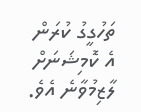ތަހުގީގު ކުރަން އެ ކޮމިޝަނަށް ލާޒިމުވާނެ އެވެ.